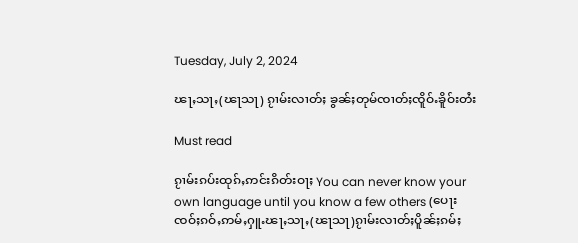Tuesday, July 2, 2024

ၽႃႇသႃႇ(ၽႃသႃ) ၵႂၢမ်းလၢတ်ႈ ၶွၼ်ႈတုမ်ၸၢတ်ႈၸိူဝ်ႉၶိူဝ်းတႆး

Must read

ၵႂၢမ်းၵပ်းထုၵ်ႇဢင်းၵိတ်းဝႃႈ You can never know your own language until you know a few others (ပေႃးၸဝ်ႈၵဝ်ႇဢမ်ႇႁူႉၽႃႇသႃႇ(ၽႃသႃ)ၵႂၢမ်းလၢတ်ႈပိူၼ်ႈၵမ်ႈ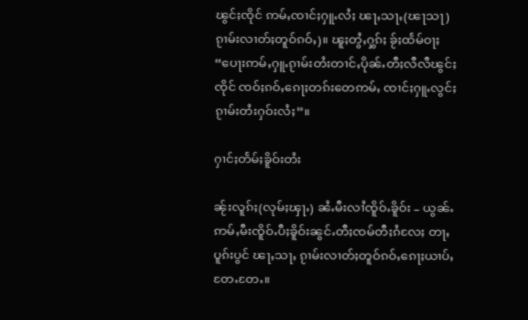ၽွင်ႈၸိုင် ဢမ်ႇၸၢင်ႈႁူႉလႆႈ ၽႃႇသႃႇ(ၽႃသႃ)ၵႂၢမ်းလၢတ်ႈတူဝ်ၵဝ်ႇ)။ ၽူႈတွႆႇႁွၵ်ႈ ၶႂ်ႈထႅမ်ဝႃႈ “ပေႃးဢမ်ႇႁူႉၵႂၢမ်းတႆးတၢင်ႇပိုၼ်ႉတီႈလီလီၽွင်ႈၸိုင် ၸဝ်ႈၵဝ်ႇၵေႃႈတၵ်းတေဢမ်ႇ ၸၢင်ႈႁူႉလွင်ႈၵႂၢမ်းတႆးႁဝ်းလႆႈ”။

ႁၢင်ႈတႅမ်ႈၶိူဝ်းတႆး

ၼႂ်းလူၵ်ႈ(လုမ်ႈၾႃႉ) ၼႆႉမီးလၢႆၸိူဝ်ႉၶိူဝ်း – ယွၼ်ႉဢမ်ႇမီးၸိူဝ်ႉပီႈၶိူဝ်းၼွင်ႉတီႈၸမ်တီႈၵႆလႄႈ တႃႇပူၵ်းပွင် ၽႃႇသႃႇ ၵႂၢမ်းလၢတ်ႈတူဝ်ၵဝ်ႇၵေႃႈယၢပ်ႇတႄႉတႄႉ။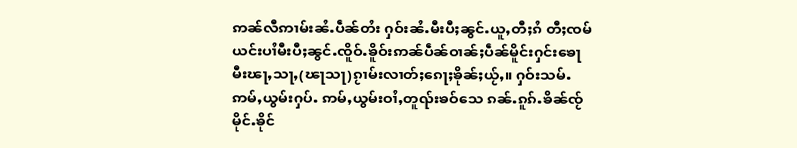ဢၼ်လီဢၢမ်းၼႆႉပဵၼ်တႆး ႁဝ်းၼႆႉမီးပီႈၼွင်ႉယူႇတီႈၵႆ တီႈၸမ် ယင်းပၢႆမီးပီႈၼွင်ႉၸိူဝ်ႉၶိူဝ်းဢၼ်ပဵၼ်ဝၢၼ်ႈပဵၼ်မိူင်းႁင်းၶေႃ မီးၽႃႇသႃႇ(ၽႃသႃ)ၵႂၢမ်းလၢတ်ႈၵေႃႈၶိုၼ်ႈယႂ်ႇ။ ႁဝ်းသမ်ႉဢမ်ႇယွမ်းႁပ်ႉ ဢမ်ႇယွမ်းဝၢႆႇတူၺ်းၶဝ်သေ ၵၼ်ႉၵူၵ်ႉၶိၼ်ၸႂ်မိုင်ႉၶိုင်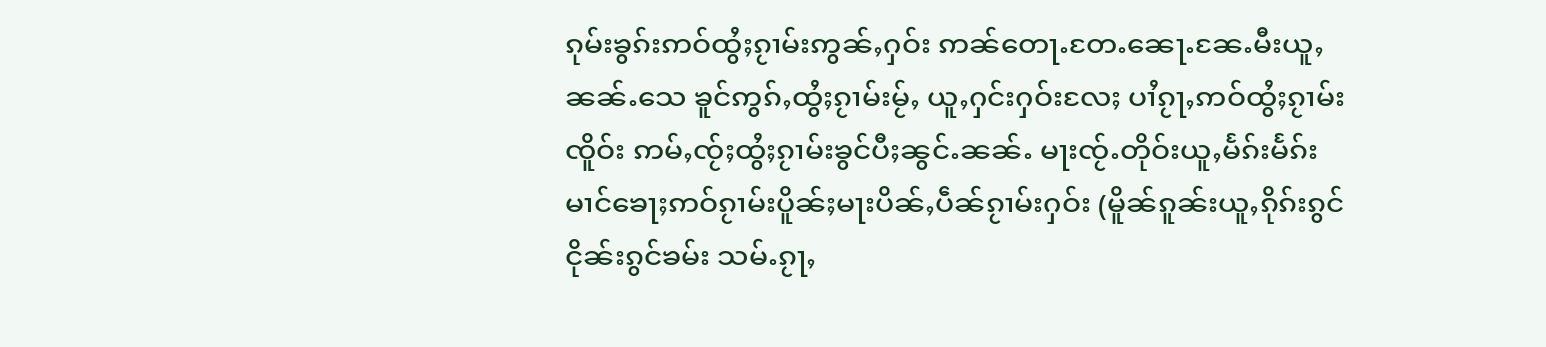ၵုမ်းၶွၵ်းဢဝ်ထွႆႈၵႂၢမ်းဢွၼ်ႇႁဝ်း ဢၼ်တေႃႉတႄႉၼေႃႉၼႄႉမီးယူႇၼၼ်ႉသေ ၶူင်ဢွၵ်ႇထွႆႈၵႂၢမ်းမႂ်ႇ ယူႇႁင်းႁဝ်းလႄႈ ပၢႆၵႂႃႇဢဝ်ထွႆႈၵႂၢမ်းၸိူဝ်း ဢမ်ႇၸႂ်ႈထွႆႈၵႂၢမ်းၶွင်ပီႈၼွင်ႉၼၼ်ႉ မႃးၸႂ်ႉတိုဝ်းယူႇမႅၵ်းမႅၵ်း မၢင်ၶေႃႈဢဝ်ၵႂၢမ်းပိူၼ်ႈမႃးပိၼ်ႇပဵၼ်ၵႂၢမ်းႁဝ်း (မိူၼ်ၵူၼ်းယူႇၵိုၵ်းၵွင်ငိုၼ်းၵွင်ၶမ်း သမ်ႉၵႂႃႇ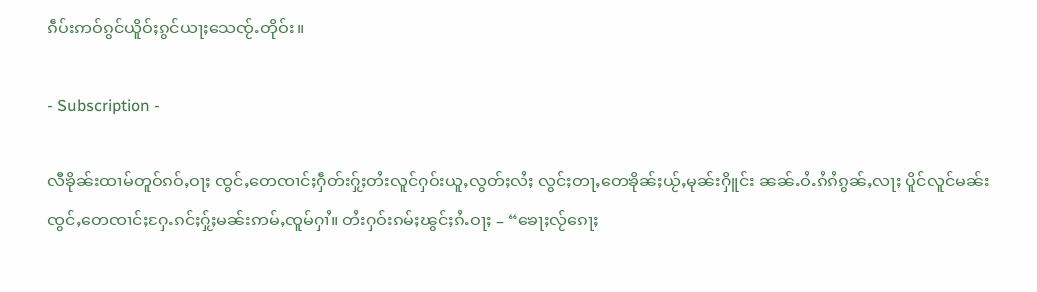ၵဵပ်းဢဝ်ၵွင်ယိူဝ်ႈၵွင်ယႃႈသေၸႂ်ႉတိုဝ်း။

- Subscription -

လီၶိုၼ်းထၢမ်တူဝ်ၵဝ်ႇဝႃႈ ၸွင်ႇတေၸၢင်ႈႁဵတ်းႁႂ်ႈတႆးလူင်ႁဝ်းယူႇလွတ်ႈလႆႈ လွင်ႈတႃႇတေၶိုၼ်ႈယႂ်ႇမုၼ်းႁိူင်း ၼၼ်ႉဝႆႉၵႆၵႆၵွၼ်ႇလႃႈ ပိူင်လူင်မၼ်းၸွင်ႇတေၸၢင်ႈႁႄႉၵင်ႈႁႂ်ႈမၼ်းဢမ်ႇၸူမ်ႁၢႆ။ တႆးႁဝ်းၵမ်ႈၽွင်ႈၵႆႉဝႃႈ – “ၶေႃႈလႂ်ၵေႃႈ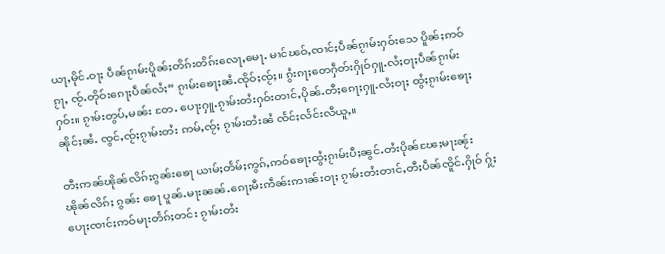ယႃႇမိုင်ႉဝႃႈ ပဵၼ်ၵႂၢမ်းပိူၼ်ႈတိၵ်းတိၵ်းလေႃႇမေႃႉ မၢင်ၽဝ်ႇၸၢင်ႈပဵၼ်ၵႂၢမ်းႁဝ်းသေ ပိူၼ်ႈဢဝ်ၵႂႃႇ ၸႂ်ႉတိုဝ်းၵေႃႈပဵၼ်လႆႈ” ၵႂၢမ်းၶေႃႈၼႆႉၸိုဝ်ႈၸႂ်ႈ။ ၵွႆးၵႃႈတေႁဵတ်းႁိုဝ်ႁူႉလႆႈဝႃႈပဵၼ်ၵႂၢမ်းႁဝ်း။ ၵႂၢမ်းတွပ်ႇမၼ်း တႄႉ ပေႃးႁူႉၵႂၢမ်းတႆးႁဝ်းတၢင်ႇပိုၼ်ႉတီႈၵေႃႈႁူႉလႆႈဝႃႈ ထွႆႈၵႂၢမ်းၶေႃႈၼိုင်ႈၼႆႉ ၸွင်ႇၸႂ်ႈၵႂၢမ်းတႆး ဢမ်ႇၸႂ်ႈ ၵႂၢမ်းတႆးၼႆ ၸႅင်ႈလႅင်းလီယူႇ။

တီႈဢၼ်ၽိုၼ်လိၵ်ႈၵွၼ်းၶေႃ ယၢမ်ႈတႅမ်ႈဢွၵ်ႇဢဝ်ၶေႃႈထွႆႈၵႂၢမ်းပီႈၼွင်ႉတႆးပိုၼ်ၽႄႈမႃးၼႂ်းၽိုၼ်လိၵ်ႈ ၵွၼ်း ၶေႃ ပူၼ်ႉမႃးၼၼ်ႉၵေႃႈမီးဢဵၼ်းဢၢၼ်းဝႃႈ ၵႂၢမ်းတႆးတၢင်ႇတီႈပဵၼ်ၸိူင်ႉႁိုဝ် ႁႂ်ႈပေႃႈၸၢင်ႈဢဝ်မႃးတႅၵ်ႈတင်း ၵႂၢမ်းတႆး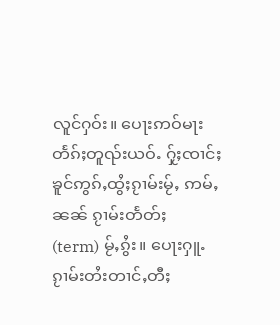လူင်ႁဝ်း။ ပေႃးဢဝ်မႃးတႅၵ်ႈတူၺ်းယဝ်ႉ ႁႂ်ႈၸၢင်ႈၶူင်ဢွၵ်ႇထွႆႈၵႂၢမ်းမႂ်ႇ ဢမ်ႇၼၼ် ၵႂၢမ်းတႅတ်ႈ(term) မႂ်ႇၵွႆး။ ပေႃးႁူႉၵႂၢမ်းတႆးတၢင်ႇတီႈ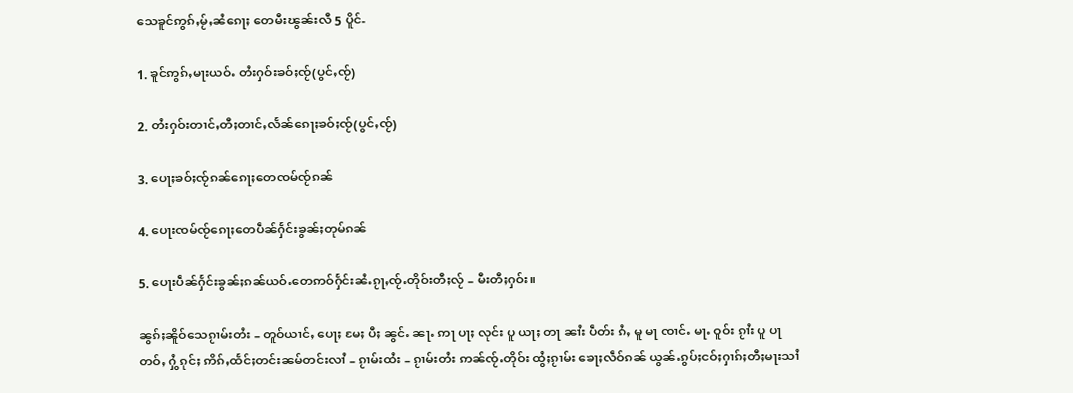သေၶူင်ဢွၵ်ႇမႂ်ႇၼႆၵေႃႈ တေမီးၽွၼ်းလီ 5 ပိူင်-

1. ၶူင်ဢွၵ်ႇမႃးယဝ်ႉ တႆးႁဝ်းၶဝ်ႈၸႂ်(ပွင်ႇၸႂ်)

2. တႆးႁဝ်းတၢင်ႇတီႈတၢင်ႇလႅၼ်ၵေႃႈၶဝ်ႈၸႂ်(ပွင်ႇၸႂ်)

3. ပေႃႈၶဝ်ႈၸႂ်ၵၼ်ၵေႃႈတေၸမ်ၸႂ်ၵၼ်

4. ပေႃးၸမ်ၸႂ်ၵေႃႈတေပဵၼ်ႁႅင်းၶွၼ်ႈတုမ်ၵၼ်

5. ပေႃးပဵၼ်ႁႅင်းၶွၼ်ႈၵၼ်ယဝ်ႉတေဢဝ်ႁႅင်းၼႆႉၵႂႃႇၸႂ်ႉတိုဝ်းတီႈလႂ် – မီးတီႈႁဝ်း။

ၼွၵ်ႈၼိူဝ်သေၵႂၢမ်းတႆး – တူဝ်ယၢင်ႇ ပေႃႈ မႄႈ ပီႈ ၼွင်ႉ ၼႃႉ ဢႃ ပႃႈ လုင်း ပူ ယႃႈ တႃ ၼၢႆး ပဵတ်း ၵႆႇ မူ မႃ ၸၢင်ႉ မႃႉ ဝူဝ်း ၵႂၢႆး ပူ ပႃ တဝ်ႇ ႁွႆ ၵုင်ႈ ဢိၵ်ႇထႅင်ႈတင်းၼမ်တင်းလၢႆ – ၵႂၢမ်းထႆး – ၵႂၢမ်းတႆး ဢၼ်ၸႂ်ႉတိုဝ်း ထွႆႈၵႂၢမ်း ၶေႃႈလဵဝ်ၵၼ် ယွၼ်ႉၵွပ်ႈငဝ်ႈႁၢၵ်ႈတီႈမႃးသၢႆ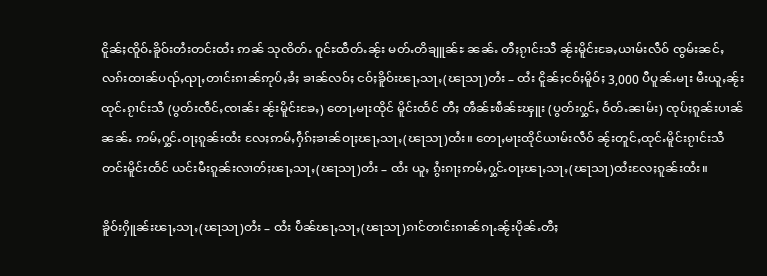ငိူၼ်ႈၸိူဝ်ႉၶိူဝ်းတႆးတင်းထႆး ဢၼ် သုၸိတ်ႉ ဝူင်ႊထဵတ်ႉၼႂ်း မတ်ႉတိၶျူၼ်ႊ ၼၼ်ႉ တီႈၵႂၢင်းသီ ၼႂ်းမိူင်းၶႄႇယၢမ်းလဵဝ် ၸွမ်းၼင်ႇလၵ်းထၢၼ်ပၺ်ႇၺႃႇတၢင်းၵၢၼ်ဢုပ်ႇၶႆႈ ၶၢၼ်လဝ်ႈ ငဝ်ႈၶိူဝ်းၽႃႇသႃႇ(ၽႃသႃ)တႆး – ထႆး ငိူၼ်ႈငဝ်ႈမိူဝ်ႈ 3,000 ပီပူၼ်ႉမႃး မီးယူႇၼႂ်းထုင်ႉၵႂၢင်းသီ (ပွတ်းၸဵင်ႇၸၢၼ်း ၼႂ်းမိူင်းၶႄႇ) တေႃႇမႃးထိုင် မိူင်းထႅင် တီႈ ၻဵၼ်ႊၿဵၼ်ႊၾူး (ပွတ်းႁွင်ႇ ဝႅတ်ႉၼၢမ်း) ၸုပ်ႈၵူၼ်းပၢၼ်ၼၼ်ႉ ဢမ်ႇႁွင်ႉဝႃႈၵူၼ်းထႆး လႄႈဢမ်ႇႁဵၵ်ႈၶၢၼ်ဝႃႈၽႃႇသႃႇ(ၽႃသႃ)ထႆး။ တေႃႇမႃးထိုင်ယၢမ်းလဵဝ် ၼႂ်းတူင်ႇထုင်ႉမိူင်းၵႂၢင်းသီ တင်းမိူင်းထႅင် ယင်းမီးၵူၼ်းလၢတ်ႈၽႃႇသႃႇ(ၽႃသႃ)တႆး – ထႆး ယူႇ ၵွႆးၵႃႈဢမ်ႇႁွင်ႉဝႃႈၽႃႇသႃႇ(ၽႃသႃ)ထႆးလႄႈၵူၼ်းထႆး။

ၶိူဝ်းႁိူၼ်းၽႃႇသႃႇ(ၽႃသႃ)တႆး – ထႆး ပဵၼ်ၽႃႇသႃႇ(ၽႃသႃ)ၵၢင်တၢင်းၵၢၼ်ၵႃႉၼႂ်းပိုၼ်ႉတီႈ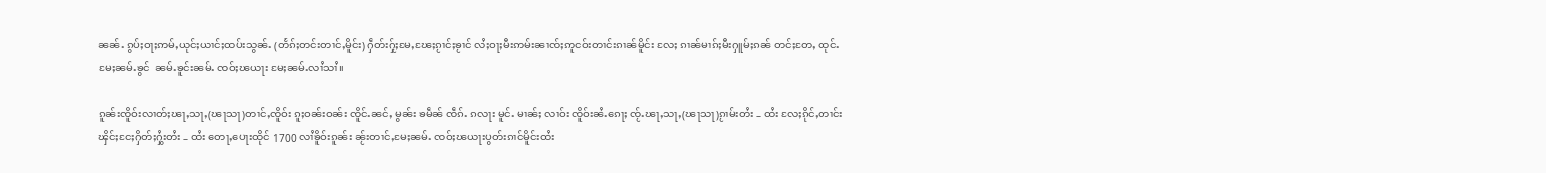ၼၼ်ႉ ၵွပ်ႈဝႃႈဢမ်ႇယုင်ႈယၢင်ႈထပ်းသွၼ်ႉ (တႅၵ်ႈတင်းတၢင်ႇမိူင်း) ႁဵတ်းႁႂ်ႈမႄႇၽႄႈၵႂၢင်ႈၶႂၢင် လႆႈဝႃႈမီးဢမ်းၼၢၸ်ႈဢူငဝ်းတၢင်းၵၢၼ်မိူင်း လႄႈ ၵၢၼ်မၢၵ်ႈမီးႁူမ်ႈၵၼ် တင်ႈတႄႇ ထုင်ႉမႄႈၼမ်ႉၶွင်  ၼမ်ႉၶူင်းၼမ်ႉ ၸဝ်ႈၽယႃး မႄႈၼမ်ႉလၢႆသၢႆ။

ၵူၼ်းၸိူဝ်းလၢတ်ႈၽႃႇသႃႇ(ၽႃသႃ)တၢင်ႇၸိူဝ်း ၵူႈဝၼ်းဝၼ်း ၸိူင်ႉၼင်ႇ မွၼ်း ၶမဵၼ် ၸဵၵ်ႉ ၵလႃး မူင်ႉ မၢၼ်ႈ လၢဝ်း ၸိူဝ်းၼႆႉၵေႃႈ ၸႂ်ႉၽႃႇသႃႇ(ၽႃသႃ)ၵႂၢမ်းတႆး – ထႆး လႄႈၵိုင်ႇတၢင်းၾိင်ႈငႄႈႁိတ်ႈႁွႆးတႆး – ထႆး တေႃႇပေႃးထိုင် 1700 လၢႆၶိူဝ်းၵူၼ်း ၼႂ်းတၢင်ႇမႄႈၼမ်ႉ ၸဝ်ႈၽယႃးပွတ်းၵၢင်မိူင်းထႆး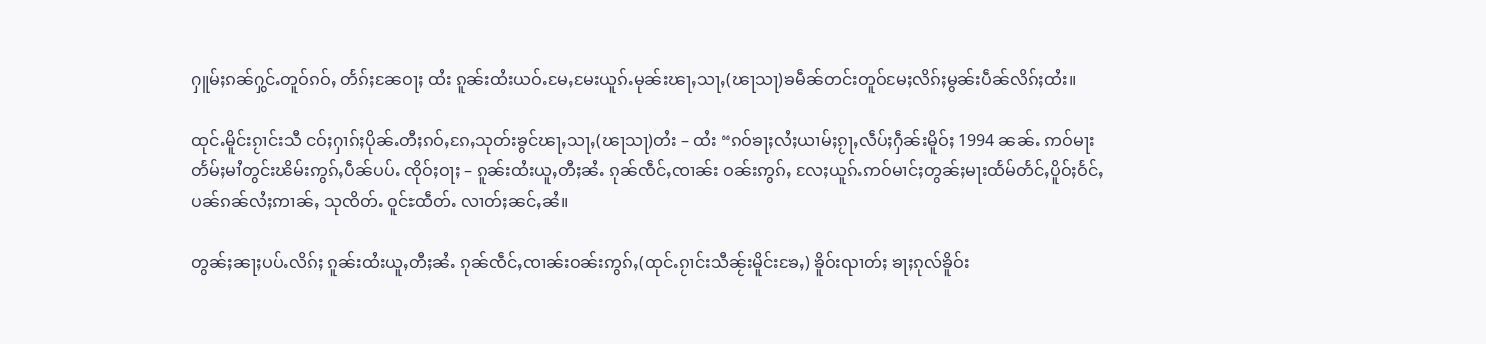ႁူမ်ႈၵၼ်ႁွင်ႉတူဝ်ၵဝ်ႇ တႅၵ်ႈၼႄဝႃႈ ထႆး ၵူၼ်းထႆးယဝ်ႉမႄႇမႄးယူၵ်ႉမုၼ်းၽႃႇသႃႇ(ၽႃသႃ)ၶမဵၼ်တင်းတူဝ်မႄႈလိၵ်ႈမွၼ်းပဵၼ်လိၵ်ႈထႆး။

ထုင်ႉမိူင်းၵႂၢင်းသီ ငဝ်ႈႁၢၵ်ႈပိုၼ်ႉတီႈၵဝ်ႇၵႄႇသုတ်းၶွင်ၽႃႇသႃႇ(ၽႃသႃ)တႆး – ထႆး “ၵဝ်ၶႃႈလႆႈယၢမ်ႈၵႂႃႇလဵပ်ႈႁဵၼ်းမိူဝ်ႈ 1994 ၼၼ်ႉ ဢဝ်မႃးတႅမ်ႈမၢႆတွင်းၽိမ်းဢွၵ်ႇပဵၼ်ပပ်ႉ ၸိုဝ်ႈဝႃႈ – ၵူၼ်းထႆးယူႇတီႈၼႆႉ ၵုၼ်ၸဵင်ႇၸၢၼ်း ဝၼ်းဢွၵ်ႇ လႄႈယူၵ်ႉဢဝ်မၢင်ႈတွၼ်ႈမႃးထႅမ်တႅင်ႇပိူဝ်ႈဝႅင်ႇပၼ်ၵၼ်လႆႈဢၢၼ်ႇ သုၸိတ်ႉ ဝူင်ႊထဵတ်ႉ လၢတ်ႈၼင်ႇၼႆ။

တွၼ်ႈၼႃႈပပ်ႉလိၵ်ႈ ၵူၼ်းထႆးယူႇတီႈၼႆႉ ၵုၼ်ၸဵင်ႇၸၢၼ်းဝၼ်းဢွၵ်ႇ(ထုင်ႉၵႂၢင်းသီၼႂ်းမိူင်းၶႄႇ) ၶိူဝ်းၺၢတ်ႈ ၶႃႈၵုလ်ၶိူဝ်း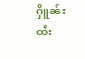ႁိူၼ်းထႆး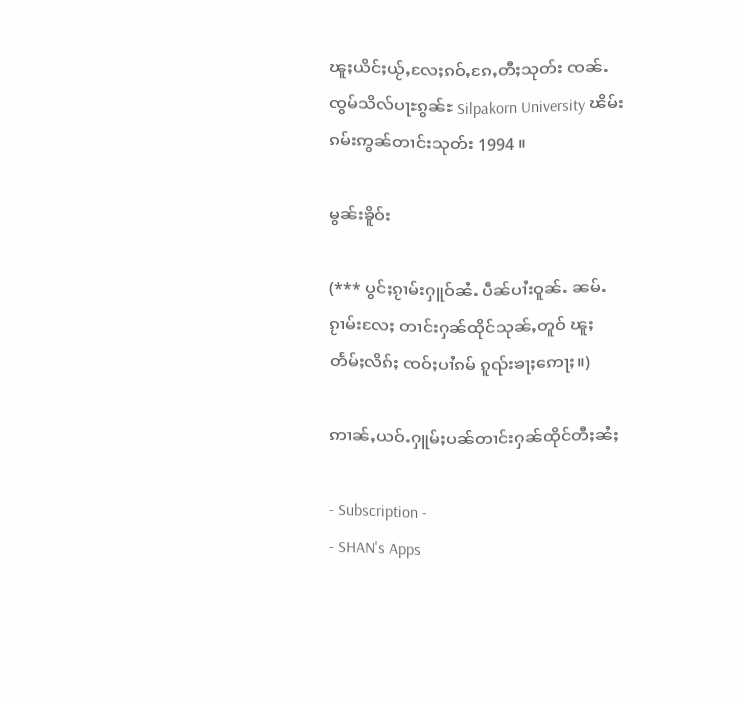ၽူႈယိင်ႈယႂ်ႇလႄႈၵဝ်ႇၵႄႇတီႈသုတ်း ၸၼ်ႉၸွမ်သိလ်ပႃႊၵွၼ်ႊ Silpakorn University ၽိမ်းၵမ်းဢွၼ်တၢင်းသုတ်း 1994 ။

မွၼ်းၶိူဝ်း

(*** ပွင်ႈၵႂၢမ်းႁူဝ်ၼႆႉ ပဵၼ်ပၢႆးဝူၼ်ႉ ၼမ်ႉၵႂၢမ်းလႄႈ တၢင်းႁၼ်ထိုင်သုၼ်ႇတူဝ် ၽူႈတႅမ်ႈလိၵ်ႈ ၸဝ်ႈပၢႆၵမ် ၵူၺ်းၶႃႈဢေႃႈ။)

ဢၢၼ်ႇယဝ်ႉႁူမ်ႈပၼ်တၢင်းႁၼ်ထိုင်တီႈၼႆႈ

- Subscription -
- SHAN's Apps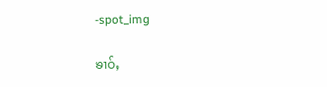-spot_img

ၶၢဝ်ႇ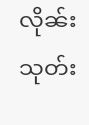လိုၼ်းသုတ်း